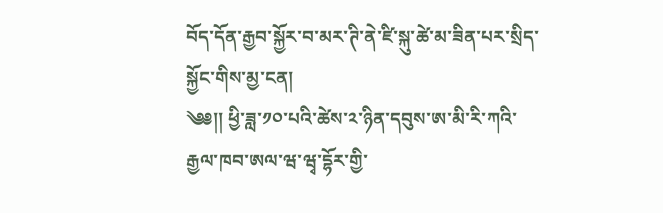བོད་དོན་རྒྱབ་སྐྱོར་བ་མར་ཊི་ནེ་ཛི་སྐུ་ཚེ་མ་ཟིན་པར་སྲིད་སྐྱོང་གིས་མྱ་ངན།
༄༅།། ཕྱི་ཟླ་༡༠་པའི་ཚེས་༢་ཉིན་དབུས་ཨ་མི་རི་ཀའི་རྒྱལ་ཁབ་ཨལ་ཝ་ཝྭ་དྷོར་གྱི་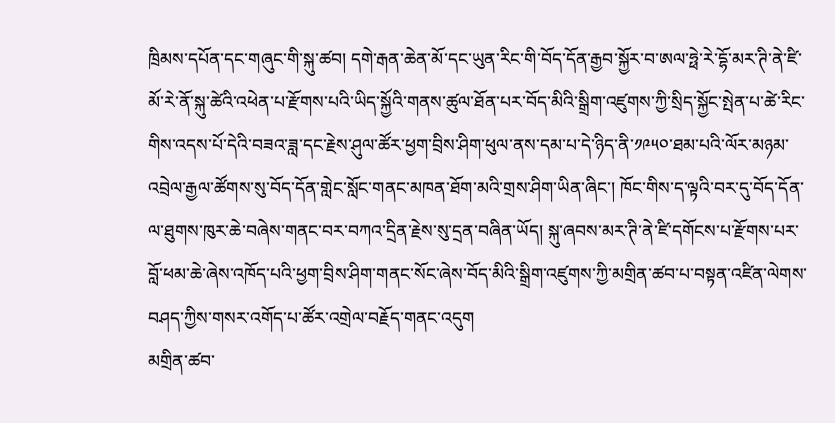ཁྲིམས་དཔོན་དང་གཞུང་གི་སྐུ་ཚབ། དགེ་རྒན་ཆེན་མོ་དང་ཡུན་རིང་གི་བོད་དོན་རྒྱབ་སྐྱོར་བ་ཨལ་ཧྥེ་རེ་དྷོ་མར་ཊི་ནེ་ཛི་མོ་རེ་ནོ་སྐུ་ཚེའི་འཕེན་པ་རྫོགས་པའི་ཡིད་སྐྱོའི་གནས་ཚུལ་ཐོན་པར་བོད་མིའི་སྒྲིག་འཛུགས་ཀྱི་སྲིད་སྐྱོང་སྤེན་པ་ཚེ་རིང་གིས་འདས་པོ་དེའི་བཟའ་ཟླ་དང་རྗེས་ཤུལ་ཚོར་ཕྱག་བྲིས་ཤིག་ཕུལ་ནས་དམ་པ་དེ་ཉིད་ནི་༡༩༥༠་ཐམ་པའི་ལོར་མཉམ་འབྲེལ་རྒྱལ་ཚོགས་སུ་བོད་དོན་གླེང་སློང་གནང་མཁན་ཐོག་མའི་གྲས་ཤིག་ཡིན་ཞིང་། ཁོང་གིས་ད་ལྟའི་བར་དུ་བོད་དོན་ལ་ཐུགས་ཁུར་ཆེ་བཞེས་གནང་བར་བཀའ་དྲིན་རྗེས་སུ་དྲན་བཞིན་ཡོད། སྐུ་ཞབས་མར་ཊི་ནེ་ཛི་དགོངས་པ་རྫོགས་པར་བློ་ཕམ་ཆེ་ཞེས་འཁོད་པའི་ཕྱག་བྲིས་ཤིག་གནང་སོང་ཞེས་བོད་མིའི་སྒྲིག་འཛུགས་ཀྱི་མགྲིན་ཚབ་པ་བསྟན་འཛིན་ལེགས་བཤད་ཀྱིས་གསར་འགོད་པ་ཚོར་འགྲེལ་བརྗོད་གནང་འདུག
མགྲིན་ཚབ་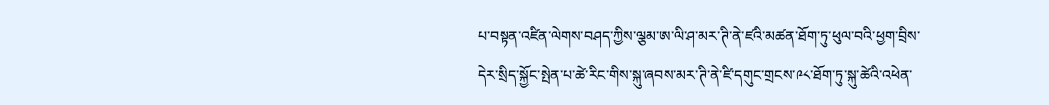པ་བསྟན་འཛིན་ལེགས་བཤད་ཀྱིས་ལྕམ་ཨ་ལི་ཤ་མར་ཊི་ནེ་ཛའི་མཚན་ཐོག་ཏུ་ཕུལ་བའི་ཕྱག་བྲིས་དེར་སྲིད་སྐྱོང་སྤེན་པ་ཚེ་རིང་གིས་སྐུ་ཞབས་མར་ཊི་ནེ་ཛི་དགུང་གྲངས་༩༨་ཐོག་ཏུ་སྐུ་ཚེའི་འཕེན་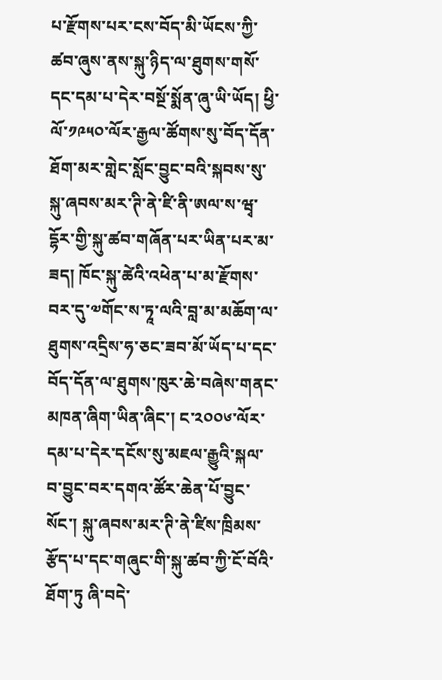པ་རྫོགས་པར་ངས་བོད་མི་ཡོངས་ཀྱི་ཚབ་ཞུས་ནས་སྐུ་ཉིད་ལ་ཐུགས་གསོ་དང་དམ་པ་དེར་བསྔོ་སྨོན་ཞུ་ཡི་ཡོད། ཕྱི་ལོ་༡༩༥༠་ལོར་རྒྱལ་ཚོགས་སུ་བོད་དོན་ཐོག་མར་གླེང་སློང་བྱུང་བའི་སྐབས་སུ་སྐུ་ཞབས་མར་ཊི་ནེ་ཛི་ནི་ཨལ་ས་ཝྭ་དྷོར་གྱི་སྐུ་ཚབ་གཞོན་པར་ཡིན་པར་མ་ཟད། ཁོང་སྐུ་ཚེའི་འཕེན་པ་མ་རྫོགས་བར་དུ་༧གོང་ས་ཏཱ་ལའི་བླ་མ་མཆོག་ལ་ཐུགས་འདྲིས་ཧ་ཅང་ཟབ་མོ་ཡོད་པ་དང་བོད་དོན་ལ་ཐུགས་ཁུར་ཆེ་བཞེས་གནང་མཁན་ཞིག་ཡིན་ཞིང་། ང་༢༠༠༦་ལོར་དམ་པ་དེར་དངོས་སུ་མཇལ་རྒྱུའི་སྐལ་བ་བྱུང་བར་དགའ་ཚོར་ཆེན་པོ་བྱུང་སོང་། སྐུ་ཞབས་མར་ཊི་ནེ་ཛིས་ཁྲིམས་རྩོད་པ་དང་གཞུང་གི་སྐུ་ཚབ་ཀྱི་ངོ་བོའི་ཐོག་ཏུ ཞི་བདེ་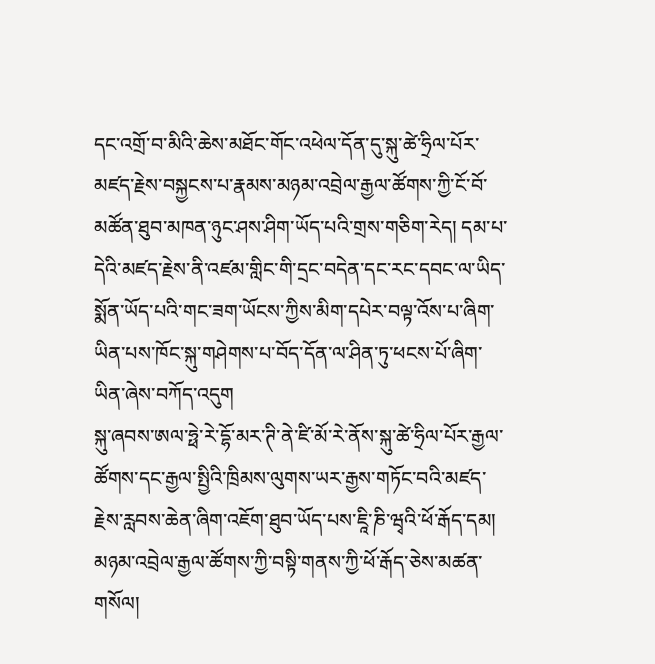དང་འགྲོ་བ་མིའི་ཆེས་མཐོང་གོང་འཕེལ་དོན་དུ་སྐུ་ཚེ་ཧྲིལ་པོར་མཛད་རྗེས་བསྐྱངས་པ་རྣམས་མཉམ་འབྲེལ་རྒྱལ་ཚོགས་ཀྱི་ངོ་བོ་མཚོན་ཐུབ་མཁན་ཉུང་ཤས་ཤིག་ཡོད་པའི་གྲས་གཅིག་རེད། དམ་པ་དེའི་མཛད་རྗེས་ནི་འཛམ་གླིང་གི་དྲང་བདེན་དང་རང་དབང་ལ་ཡིད་སྨོན་ཡོད་པའི་གང་ཟག་ཡོངས་ཀྱིས་མིག་དཔེར་བལྟ་འོས་པ་ཞིག་ཡིན་པས་ཁོང་སྐུ་གཤེགས་པ་བོད་དོན་ལ་ཤིན་ཏུ་ཕངས་པོ་ཞིག་ཡིན་ཞེས་བཀོད་འདུག
སྐུ་ཞབས་ཨལ་ཧྥེ་རེ་དྷོ་མར་ཊི་ནེ་ཛི་མོ་རེ་ནོས་སྐུ་ཚེ་ཧྲིལ་པོར་རྒྱལ་ཚོགས་དང་རྒྱལ་སྤྱིའི་ཁྲིམས་ལུགས་ཡར་རྒྱས་གཏོང་བའི་མཛད་རྗེས་རླབས་ཆེན་ཞིག་འཇོག་ཐུབ་ཡོད་པས་ཇཱི་ཎི་ཝྭའི་ཕོ་རྒོད་དམ། མཉམ་འབྲེལ་རྒྱལ་ཚོགས་ཀྱི་བསྟི་གནས་ཀྱི་ཕོ་རྒོད་ཅེས་མཚན་གསོལ།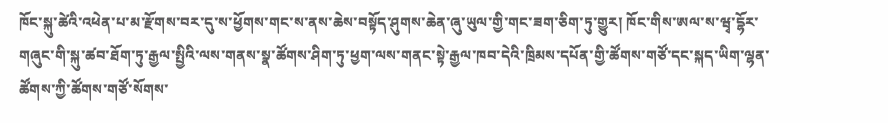ཁོང་སྐུ་ཚེའི་འཕེན་པ་མ་རྫོགས་བར་དུ་ས་ཕྱོགས་གང་ས་ནས་ཆེས་བསྟོད་ཤུགས་ཆེན་ཞུ་ཡུལ་གྱི་གང་ཟག་ཅིག་ཏུ་གྱུར། ཁོང་གིས་ཨལ་ས་ཝྭ་དྷོར་གཞུང་གི་སྐུ་ཚབ་ཐོག་ཏུ་རྒྱལ་སྤྱིའི་ལས་གནས་སྣ་ཚོགས་ཤིག་ཏུ་ཕྱག་ལས་གནང་སྟེ་རྒྱལ་ཁབ་དེའི་ཁྲིམས་དཔོན་གྱི་ཚོགས་གཙོ་དང་སྐད་ཡིག་ལྷན་ཚོགས་ཀྱི་ཚོགས་གཙོ་སོགས་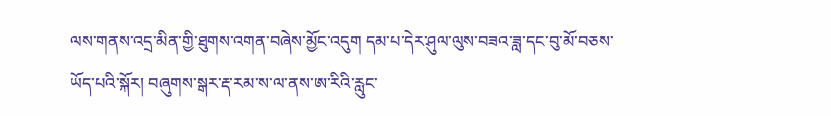ལས་གནས་འདྲ་མིན་གྱི་ཐུགས་འགན་བཞེས་མྱོང་འདུག དམ་པ་དེར་ཤུལ་ལུས་བཟའ་ཟླ་དང་བུ་མོ་བཅས་ཡོད་པའི་སྐོར། བཞུགས་སྒར་རྡ་རམ་ས་ལ་ནས་ཨ་རིའི་རླུང་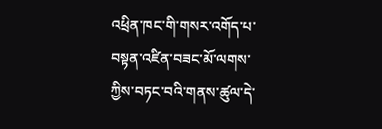འཕྲིན་ཁང་གི་གསར་འགོད་པ་བསྟན་འཛིན་བཟང་མོ་ལགས་ཀྱིས་བཏང་བའི་གནས་ཚུལ་དེ་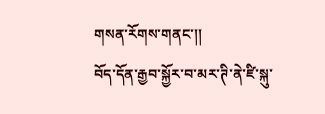གསན་རོགས་གནང་།།
བོད་དོན་རྒྱབ་སྐྱོར་བ་མར་ཊི་ནེ་ཛི་སྐུ་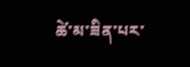ཚེ་མ་ཟིན་པར་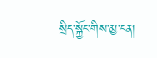སྲིད་སྐྱོང་གིས་མྱ་ངན།